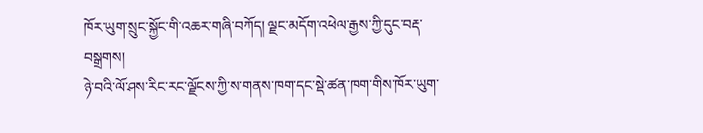ཁོར་ཡུག་སྲུང་སྐྱོང་གི་འཆར་གཞི་བཀོད། ལྗང་མདོག་འཕེལ་རྒྱས་ཀྱི་དུང་བརྡ་བསྒྲགས།
ཉེ་བའི་ལོ་ཤས་རིང་རང་ལྗོངས་ཀྱི་ས་གནས་ཁག་དང་སྡེ་ཚན་ཁག་གིས་ཁོར་ཡུག་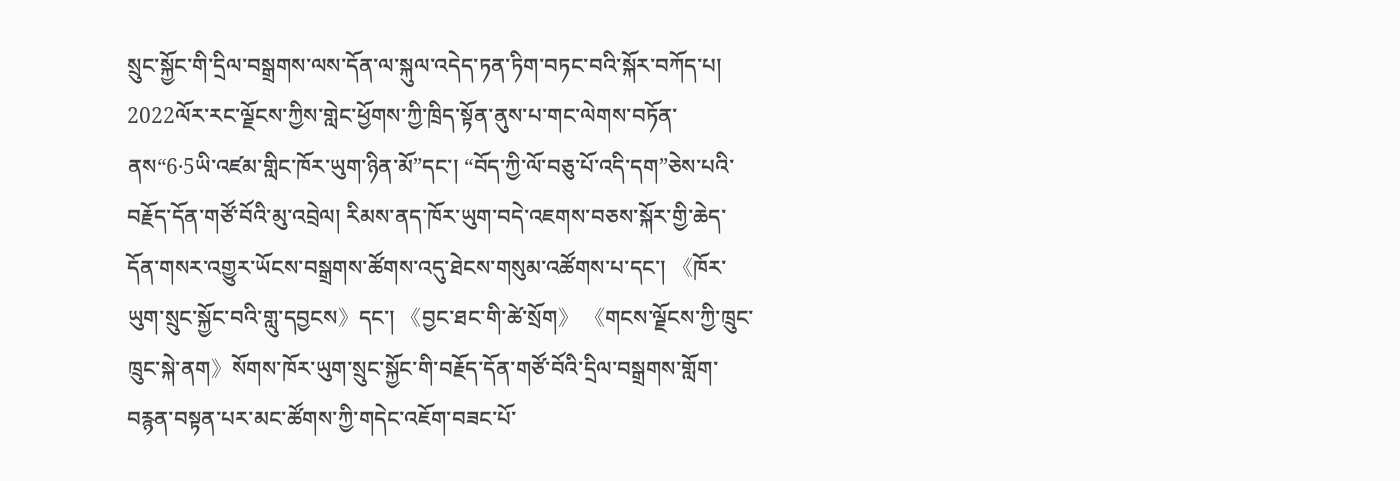སྲུང་སྐྱོང་གི་དྲིལ་བསྒྲགས་ལས་དོན་ལ་སྐུལ་འདེད་ཏན་ཏིག་བཏང་བའི་སྐོར་བཀོད་པ།
2022ལོར་རང་ལྗོངས་ཀྱིས་གླེང་ཕྱོགས་ཀྱི་ཁྲིད་སྟོན་ནུས་པ་གང་ལེགས་བཏོན་ནས“6·5ཡི་འཛམ་གླིང་ཁོར་ཡུག་ཉིན་མོ”དང་། “བོད་ཀྱི་ལོ་བཅུ་པོ་འདི་དག”ཅེས་པའི་བརྗོད་དོན་གཙོ་བོའི་མུ་འབྲེལ། རིམས་ནད་ཁོར་ཡུག་བདེ་འཇགས་བཅས་སྐོར་གྱི་ཆེད་དོན་གསར་འགྱུར་ཡོངས་བསྒྲགས་ཚོགས་འདུ་ཐེངས་གསུམ་འཚོགས་པ་དང་། 《ཁོར་ཡུག་སྲུང་སྐྱོང་བའི་གླུ་དབྱངས》དང་། 《བྱང་ཐང་གི་ཚེ་སྲོག》 《གངས་ལྗོངས་ཀྱི་ཁྲུང་ཁྲུང་སྐེ་ནག》སོགས་ཁོར་ཡུག་སྲུང་སྐྱོང་གི་བརྗོད་དོན་གཙོ་བོའི་དྲིལ་བསྒྲགས་གློག་བརྙན་བསྟན་པར་མང་ཚོགས་ཀྱི་གདེང་འཇོག་བཟང་པོ་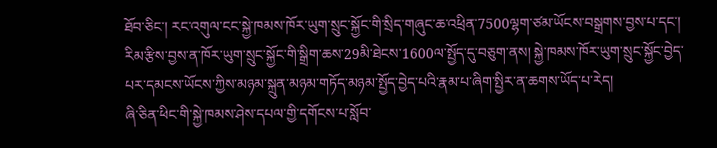ཐོབ་ཅིང་། རང་འགུལ་ངང་སྐྱེ་ཁམས་ཁོར་ཡུག་སྲུང་སྐྱོང་གི་སྲིད་གཞུང་ཆ་འཕྲིན་7500ལྷག་ཙམ་ཡོངས་བསྒྲགས་བྱས་པ་དང་། རིམ་རྩིས་བྱས་ན་ཁོར་ཡུག་སྲུང་སྐྱོང་གི་སྒྲིག་ཆས་29མི་ཐེངས་1600ལ་སྤྱོད་དུ་བཅུག་ནས། སྐྱེ་ཁམས་ཁོར་ཡུག་སྲུང་སྐྱོང་བྱེད་པར་དམངས་ཡོངས་ཀྱིས་མཉམ་སྐྲུན་མཉམ་གཏོད་མཉམ་སྤྱོད་བྱེད་པའི་རྣམ་པ་ཞིག་སྤྱིར་ན་ཆགས་ཡོད་པ་རེད།
ཞི་ཅིན་ཕིང་གི་སྐྱེ་ཁམས་ཤེས་དཔལ་གྱི་དགོངས་པ་སློབ་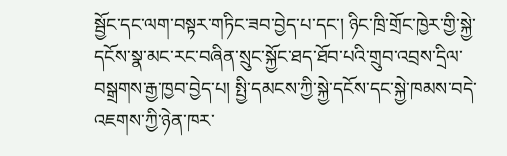སྦྱོང་དང་ལག་བསྟར་གཏིང་ཟབ་བྱེད་པ་དང་། ཉིང་ཁྲི་གྲོང་ཁྱེར་གྱི་སྐྱེ་དངོས་སྣ་མང་རང་བཞིན་སྲུང་སྐྱོང་ཐད་ཐོབ་པའི་གྲུབ་འབྲས་དྲིལ་བསྒྲགས་རྒྱ་ཁྱབ་བྱེད་པ། སྤྱི་དམངས་ཀྱི་སྐྱེ་དངོས་དང་སྐྱེ་ཁམས་བདེ་འཇགས་ཀྱི་ཉེན་ཁར་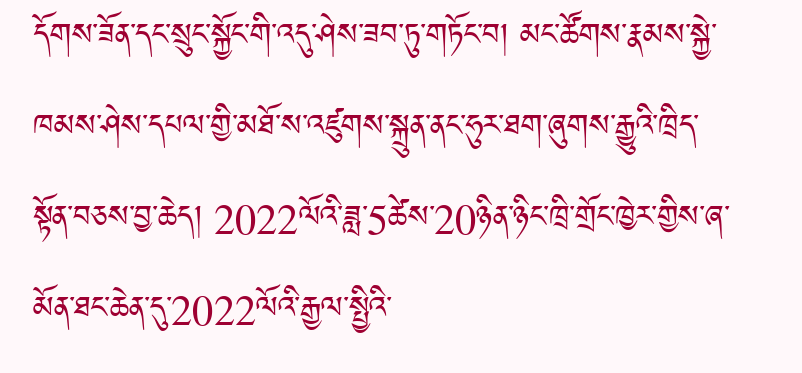དོགས་ཟོན་དང་སྲུང་སྐྱོང་གི་འདུ་ཤེས་ཟབ་ཏུ་གཏོང་བ། མང་ཚོགས་རྣམས་སྐྱེ་ཁམས་ཤེས་དཔལ་གྱི་མཐོ་ས་འཛུགས་སྐྲུན་ནང་ཧུར་ཐག་ཞུགས་རྒྱུའི་ཁྲིད་སྟོན་བཅས་བྱ་ཆེད། 2022ལོའི་ཟླ་5ཚེས་20ཉིན་ཉིང་ཁྲི་གྲོང་ཁྱེར་གྱིས་ཞ་མོན་ཐང་ཆེན་དུ་2022ལོའི་རྒྱལ་སྤྱིའི་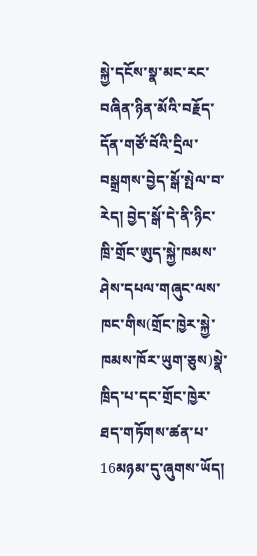སྐྱེ་དངོས་སྣ་མང་རང་བཞིན་ཉིན་མོའི་བརྗོད་དོན་གཙོ་བོའི་དྲིལ་བསྒྲགས་བྱེད་སྒོ་སྤེལ་བ་རེད། བྱེད་སྒོ་དེ་ནི་ཉིང་ཁྲི་གྲོང་ཨུད་སྐྱེ་ཁམས་ཤེས་དཔལ་གཞུང་ལས་ཁང་གིས(གྲོང་ཁྱེར་སྐྱེ་ཁམས་ཁོར་ཡུག་ཅུས)སྣེ་ཁྲིད་པ་དང་གྲོང་ཁྱེར་ཐད་གཏོགས་ཚན་པ་16མཉམ་དུ་ཞུགས་ཡོད།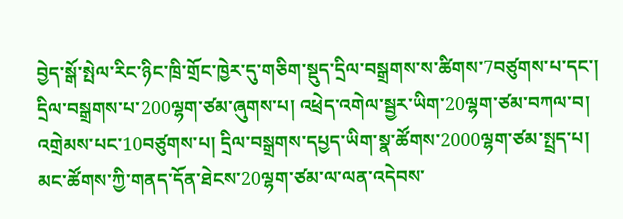བྱེད་སྒོ་སྤེལ་རིང་ཉིང་ཁྲི་གྲོང་ཁྱེར་དུ་གཅིག་སྡུད་དྲིལ་བསྒྲགས་ས་ཚིགས་7བཙུགས་པ་དང་། དྲིལ་བསྒྲགས་པ་200ལྷག་ཙམ་ཞུགས་པ། འཕྲེད་འགེལ་སྦྱར་ཡིག་20ལྷག་ཙམ་བཀལ་བ། འགྲེམས་པང་10བཙུགས་པ། དྲིལ་བསྒྲགས་དཔྱད་ཡིག་སྣ་ཚོགས་2000ལྷག་ཙམ་སྤྲད་པ། མང་ཚོགས་ཀྱི་གནད་དོན་ཐེངས་20ལྷག་ཙམ་ལ་ལན་འདེབས་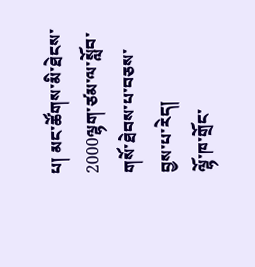པ། མང་ཚོགས་མི་ཐེངས་2000ལྷག་ཙམ་ལ་སློབ་གསོ་ཐེབས་པ་བཅས་བྱས་པ་རེད།
ལྷོ་ཁ་གྲོང་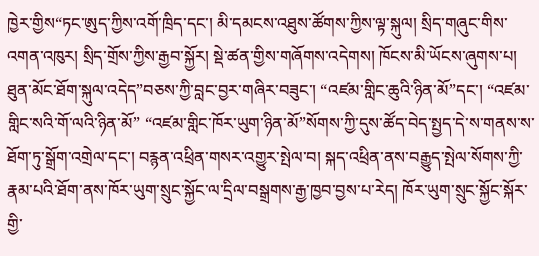ཁྱེར་གྱིས“ཏང་ཨུད་ཀྱིས་འགོ་ཁྲིད་དང་། མི་དམངས་འཐུས་ཚོགས་ཀྱིས་ལྟ་སྐུལ། སྲིད་གཞུང་གིས་འགན་འཁུར། སྲིད་གྲོས་ཀྱིས་རྒྱབ་སྐྱོར། སྡེ་ཚན་གྱིས་གཞོགས་འདེགས། ཁོངས་མི་ཡོངས་ཞུགས་པ། ཐུན་མོང་ཐོག་སྐུལ་འདེད”བཅས་ཀྱི་བླང་བྱར་གཞིར་བཟུང་། “འཛམ་གླིང་ཆུའི་ཉིན་མོ”དང་། “འཛམ་གླིང་སའི་གོ་ལའི་ཉིན་མོ” “འཛམ་གླིང་ཁོར་ཡུག་ཉིན་མོ”སོགས་ཀྱི་དུས་ཚོད་བེད་སྤྱད་དེ་ས་གནས་ས་ཐོག་ཏུ་སྒྲོག་འགྲེལ་དང་། བརྙན་འཕྲིན་གསར་འགྱུར་སྤེལ་བ། སྐད་འཕྲིན་ནས་བརྒྱུད་སྤེལ་སོགས་ཀྱི་རྣམ་པའི་ཐོག་ནས་ཁོར་ཡུག་སྲུང་སྐྱོང་ལ་དྲིལ་བསྒྲགས་རྒྱ་ཁྱབ་བྱས་པ་རེད། ཁོར་ཡུག་སྲུང་སྐྱོང་སྐོར་གྱི་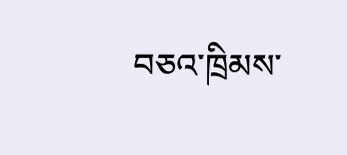བཅའ་ཁྲིམས་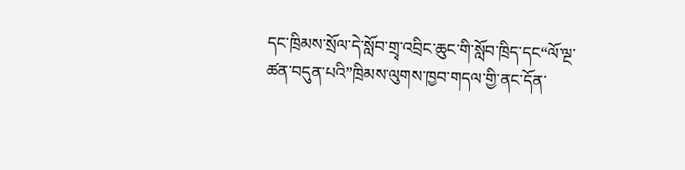དང་ཁྲིམས་སྲོལ་དེ་སློབ་གྲྭ་འབྲིང་ཆུང་གི་སློབ་ཁྲིད་དང“ལོ་ལྔ་ཚན་བདུན་པའི”ཁྲིམས་ལུགས་ཁྱབ་གདལ་གྱི་ནང་དོན་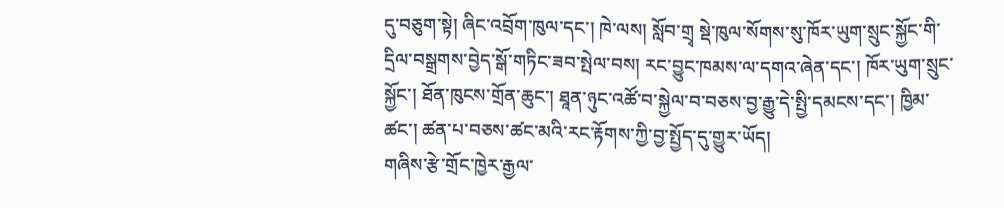དུ་བཅུག་སྟེ། ཞིང་འབྲོག་ཁུལ་དང་། ཁེ་ལས། སློབ་གྲྭ སྡེ་ཁུལ་སོགས་སུ་ཁོར་ཡུག་སྲུང་སྐྱོང་གི་དྲིལ་བསྒྲགས་བྱེད་སྒོ་གཏིང་ཟབ་སྤེལ་བས། རང་བྱུང་ཁམས་ལ་དགའ་ཞེན་དང་། ཁོར་ཡུག་སྲུང་སྐྱོང་། ཐོན་ཁུངས་གྲོན་ཆུང་། ཐཱན་ཉུང་འཚོ་བ་སྐྱེལ་བ་བཅས་བྱ་རྒྱུ་དེ་སྤྱི་དམངས་དང་། ཁྱིམ་ཚང་། ཚན་པ་བཅས་ཚང་མའི་རང་རྟོགས་ཀྱི་བྱ་སྤྱོད་དུ་གྱུར་ཡོད།
གཞིས་རྩེ་གྲོང་ཁྱེར་རྒྱལ་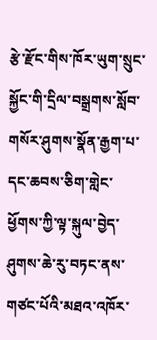རྩེ་རྫོང་གིས་ཁོར་ཡུག་སྲུང་སྐྱོང་གི་དྲིལ་བསྒྲགས་སློབ་གསོར་ཤུགས་སྣོན་རྒྱག་པ་དང་ཆབས་ཅིག་གླེང་ཕྱོགས་ཀྱི་ལྟ་སྐུལ་བྱེད་ཤུགས་ཆེ་རུ་བཏང་ནས་གཙང་པོའི་མཐའ་འཁོར་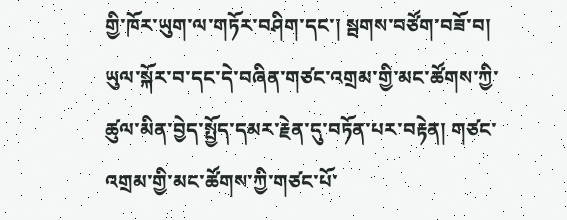གྱི་ཁོར་ཡུག་ལ་གཏོར་བཤིག་དང་། སྦགས་བཙོག་བཟོ་བ། ཡུལ་སྐོར་བ་དང་དེ་བཞིན་གཙང་འགྲམ་གྱི་མང་ཚོགས་ཀྱི་ཚུལ་མིན་བྱེད་སྤྱོད་དམར་རྗེན་དུ་བཏོན་པར་བརྟེན། གཙང་འགྲམ་གྱི་མང་ཚོགས་ཀྱི་གཙང་པོ་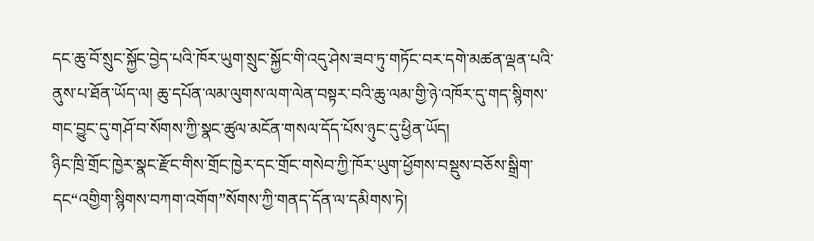དང་ཆུ་བོ་སྲུང་སྐྱོང་བྱེད་པའི་ཁོར་ཡུག་སྲུང་སྐྱོང་གི་འདུ་ཤེས་ཟབ་ཏུ་གཏོང་བར་དགེ་མཚན་ལྡན་པའི་ནུས་པ་ཐོན་ཡོད་ལ། ཆུ་དཔོན་ལམ་ལུགས་ལག་ལེན་བསྟར་བའི་ཆུ་ལམ་གྱི་ཉེ་འཁོར་དུ་གད་སྙིགས་གང་བྱུང་དུ་གཤོ་བ་སོགས་ཀྱི་སྣང་ཚུལ་མངོན་གསལ་དོད་པོས་ཉུང་དུ་ཕྱིན་ཡོད།
ཉིང་ཁྲི་གྲོང་ཁྱེར་སྣང་རྫོང་གིས་གྲོང་ཁྱེར་དང་གྲོང་གསེབ་ཀྱི་ཁོར་ཡུག་ཕྱོགས་བསྡུས་བཅོས་སྒྲིག་དང“འགྱིག་སྙིགས་བཀག་འགོག”སོགས་ཀྱི་གནད་དོན་ལ་དམིགས་ཏེ།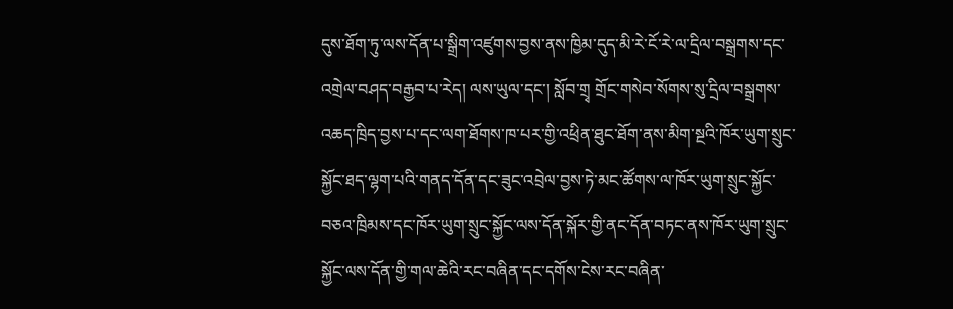དུས་ཐོག་ཏུ་ལས་དོན་པ་སྒྲིག་འཛུགས་བྱས་ནས་ཁྱིམ་དུད་མི་རེ་ངོ་རེ་ལ་དྲིལ་བསྒྲགས་དང་འགྲེལ་བཤད་བརྒྱབ་པ་རེད། ལས་ཡུལ་དང་། སློབ་གྲྭ གྲོང་གསེབ་སོགས་སུ་དྲིལ་བསྒྲགས་འཆད་ཁྲིད་བྱས་པ་དང་ལག་ཐོགས་ཁ་པར་གྱི་འཕྲིན་ཐུང་ཐོག་ནས་མིག་སྔའི་ཁོར་ཡུག་སྲུང་སྐྱོང་ཐད་ལྷག་པའི་གནད་དོན་དང་ཟུང་འབྲེལ་བྱས་ཏེ་མང་ཚོགས་ལ་ཁོར་ཡུག་སྲུང་སྐྱོང་བཅའ་ཁྲིམས་དང་ཁོར་ཡུག་སྲུང་སྐྱོང་ལས་དོན་སྐོར་གྱི་ནང་དོན་བཏང་ནས་ཁོར་ཡུག་སྲུང་སྐྱོང་ལས་དོན་གྱི་གལ་ཆེའི་རང་བཞིན་དང་དགོས་ངེས་རང་བཞིན་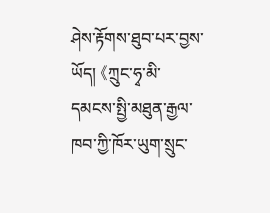ཤེས་རྟོགས་ཐུབ་པར་བྱས་ཡོད། 《ཀྲུང་ཧྭ་མི་དམངས་སྤྱི་མཐུན་རྒྱལ་ཁབ་ཀྱི་ཁོར་ཡུག་སྲུང་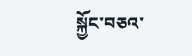སྐྱོང་བཅའ་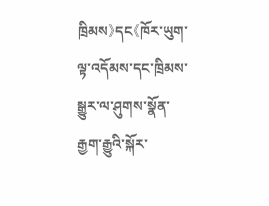ཁྲིམས》དང《ཁོར་ཡུག་ལྟ་འདོམས་དང་ཁྲིམས་སྒྱུར་ལ་ཤུགས་སྣོན་རྒྱག་རྒྱུའི་སྐོར་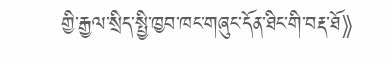གྱི་རྒྱལ་སྲིད་སྤྱི་ཁྱབ་ཁང་གཞུང་དོན་ཐིང་གི་བརྡ་ཐོ》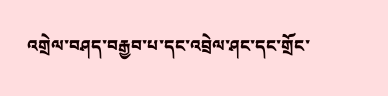འགྲེལ་བཤད་བརྒྱབ་པ་དང་འབྲེལ་ཤང་དང་གྲོང་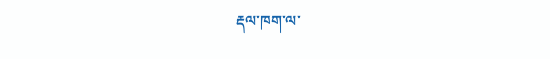རྡལ་ཁག་ལ་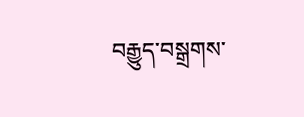བརྒྱུད་བསྒྲགས་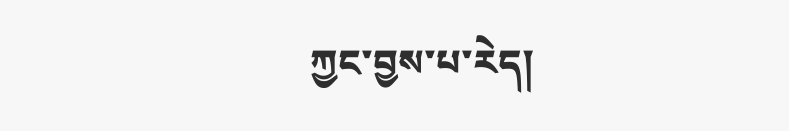ཀྱང་བྱས་པ་རེད།